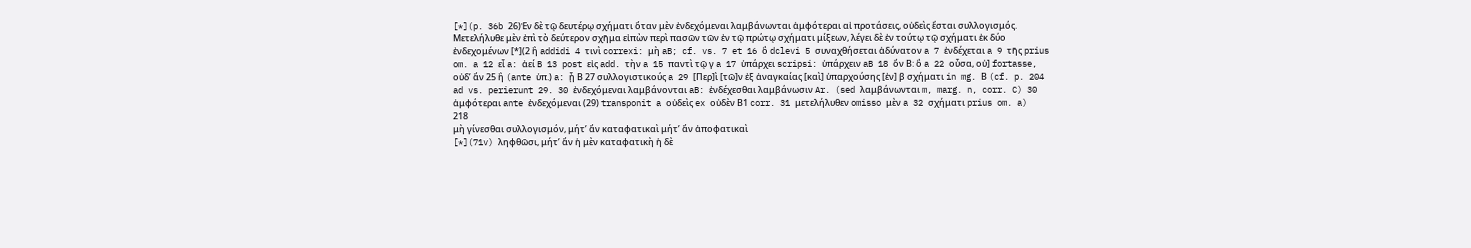[*](p. 36b 26)Ἐν δὲ τῷ δευτέρῳ σχήματι ὅταν μὲν ἐνδεχόμεναι λαμβάνωνται ἀμφότεραι αἰ προτάσεις, οὐδεὶς ἔσται συλλογισμός.
Μετελήλυθε μὲν ἐπὶ τὸ δεύτερον σχῆμα εἰπὼν περὶ πασῶν τῶν ἐν τῷ πρώτῳ σχήματι μίξεων, λέγει δὲ ἐν τούτῳ τῷ σχήματι ἐκ δύο ἐνδεχομένων [*](2 ἢ addidi 4 τινὶ correxi: μὴ aB; cf. vs. 7 et 16 ὃ dclevi 5 συναχθήσεται ἀδύνατον a 7 ἐνδέχεται a 9 τῆς prius om. a 12 εἶ a: ἀεί B 13 post εἰς add. τὴν a 15 παντὶ τῷ γ a 17 ὑπάρχει scripsi: ὑπάρχειν aB 18 ὄν Β: ὃ a 22 οὖσα, οὐ] fortasse, οὐδ’ ἄν 25 ἢ (ante ὑπ.) a: ᾖ Β 27 συλλογιστικούς a 29 [Περ]ὶ [τῶ]ν ἐξ ἀναγκαίας [καὶ] ὑπαρχούσης [ἐν] β σχήματι in mg. Β (cf. p. 204 ad vs. perierunt 29. 30 ἐνδεχόμεναι λαμβάνονται aB: ἐνδέχεσθαι λαμβάνωσιν Ar. (sed λαμβάνωνται m, marg. n, corr. C) 30 ἀμφότεραι ante ἐνδεχόμεναι (29) transponit a οὐδεὶς ex οὐδὲν Β1 corr. 31 μετελήλυθεν omisso μὲν a 32 σχήματι prius om. a)
218
μὴ γίνεσθαι συλλογισμόν, μήτ’ ἄν καταφατικαὶ μήτ’ ἄν ἀποφατικαὶ
[*](71v) ληφθῶσι, μήτ’ ἄν ἡ μὲν καταφατικὴ ἡ δὲ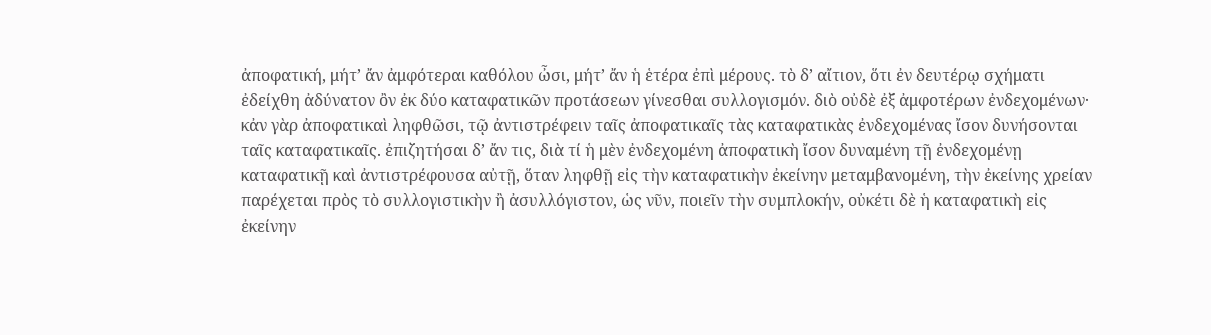ἀποφατική, μήτ’ ἄν ἀμφότεραι καθόλου ὦσι, μήτ’ ἄν ἡ ἑτέρα ἐπὶ μέρους. τὸ δ’ αἴτιον, ὅτι ἐν δευτέρῳ σχήματι ἐδείχθη ἀδύνατον ὂν ἐκ δύο καταφατικῶν προτάσεων γίνεσθαι συλλογισμόν. διὸ οὐδὲ ἐξ ἀμφοτέρων ἐνδεχομένων· κἀν γὰρ ἀποφατικαὶ ληφθῶσι, τῷ ἀντιστρέφειν ταῖς ἀποφατικαῖς τὰς καταφατικὰς ἐνδεχομένας ἴσον δυνήσονται ταῖς καταφατικαῖς. ἐπιζητήσαι δ’ ἄν τις, διὰ τί ἡ μὲν ἐνδεχομένη ἀποφατικὴ ἴσον δυναμένη τῇ ἐνδεχομένῃ καταφατικῇ καὶ ἀντιστρέφουσα αὐτῇ, ὅταν ληφθῇ εἰς τὴν καταφατικὴν ἐκείνην μεταμβανομένη, τὴν ἐκείνης χρείαν παρέχεται πρὸς τὸ συλλογιστικὴν ἢ ἀσυλλόγιστον, ὡς νῦν, ποιεῖν τὴν συμπλοκήν, οὐκέτι δὲ ἡ καταφατικὴ εἰς ἐκείνην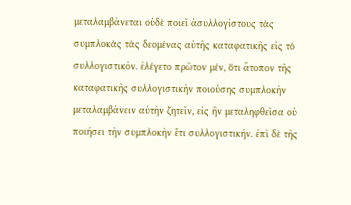μεταλαμβάνεται οὐδὲ ποιεῖ ἀσυλλογίστους τὰς συμπλοκὰς τὰς δεομένας αὐτῆς καταφατικῆς εἰς τὸ συλλογιστικόν. ἐλέγετο πρῶτον μέν, ὅτι ἄτοπον τῆς καταφατικῆς συλλογιστικὴν ποιούσης συμπλοκὴν μεταλαμβάνειν αὐτὴν ζητεῖν, εἰς ἣν μεταληφθεῖσα οὐ ποιήσει τὴν συμπλοκὴν ἔτι συλλογιστικήν. ἐπὶ δὲ τῆς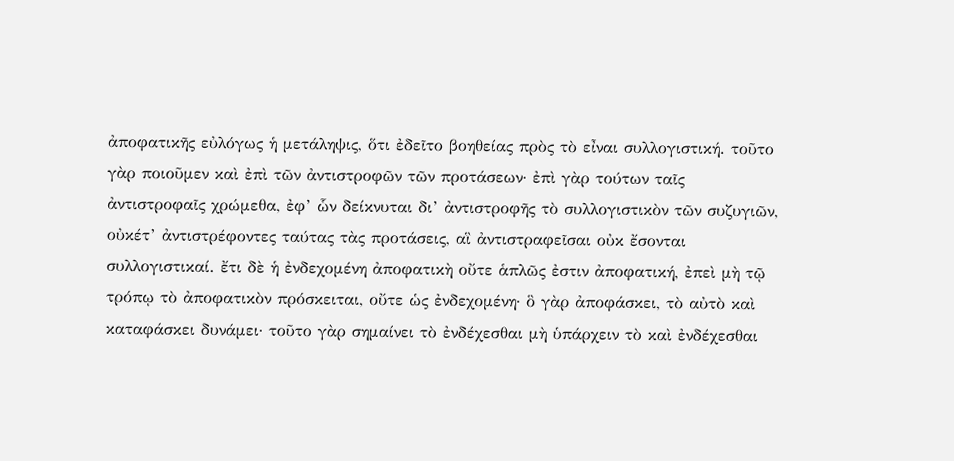ἀποφατικῆς εὐλόγως ἡ μετάληψις, ὅτι ἐδεῖτο βοηθείας πρὸς τὸ εἶναι συλλογιστική. τοῦτο γὰρ ποιοῦμεν καὶ ἐπὶ τῶν ἀντιστροφῶν τῶν προτάσεων· ἐπὶ γὰρ τούτων ταῖς ἀντιστροφαῖς χρώμεθα, ἐφ’ ὧν δείκνυται δι’ ἀντιστροφῆς τὸ συλλογιστικὸν τῶν συζυγιῶν, οὐκέτ’ ἀντιστρέφοντες ταύτας τὰς προτάσεις, αἳ ἀντιστραφεῖσαι οὐκ ἔσονται συλλογιστικαί. ἔτι δὲ ἡ ἐνδεχομένη ἀποφατικὴ οὔτε ἁπλῶς ἐστιν ἀποφατική, ἐπεὶ μὴ τῷ τρόπῳ τὸ ἀποφατικὸν πρόσκειται, οὔτε ὡς ἐνδεχομένη· ὃ γὰρ ἀποφάσκει, τὸ αὐτὸ καὶ καταφάσκει δυνάμει· τοῦτο γὰρ σημαίνει τὸ ἐνδέχεσθαι μὴ ὑπάρχειν τὸ καὶ ἐνδέχεσθαι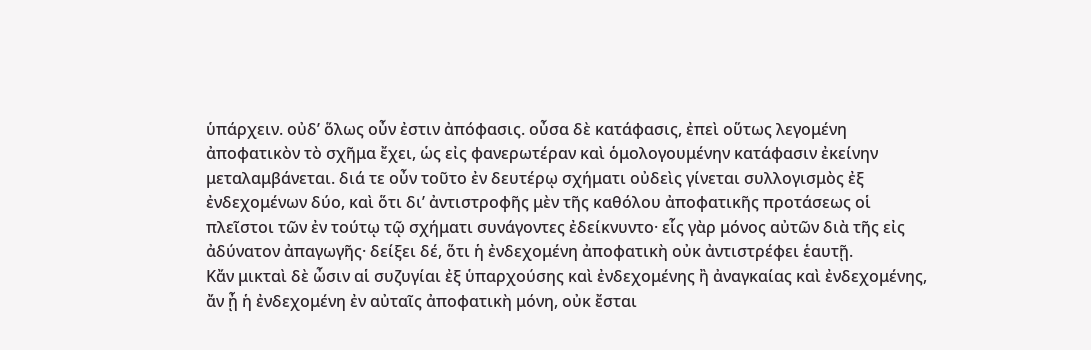ὑπάρχειν. οὐδ’ ὅλως οὖν ἐστιν ἀπόφασις. οὖσα δὲ κατάφασις, ἐπεὶ οὕτως λεγομένη ἀποφατικὸν τὸ σχῆμα ἔχει, ὡς εἰς φανερωτέραν καὶ ὁμολογουμένην κατάφασιν ἐκείνην μεταλαμβάνεται. διά τε οὖν τοῦτο ἐν δευτέρῳ σχήματι οὐδεὶς γίνεται συλλογισμὸς ἐξ ἐνδεχομένων δύο, καὶ ὅτι δι’ ἀντιστροφῆς μὲν τῆς καθόλου ἀποφατικῆς προτάσεως οἱ πλεῖστοι τῶν ἐν τούτῳ τῷ σχήματι συνάγοντες ἐδείκνυντο· εἷς γὰρ μόνος αὐτῶν διὰ τῆς εἰς ἀδύνατον ἀπαγωγῆς· δείξει δέ, ὅτι ἡ ἐνδεχομένη ἀποφατικὴ οὐκ ἀντιστρέφει ἑαυτῇ.
Κἄν μικταὶ δὲ ὦσιν αἱ συζυγίαι ἐξ ὑπαρχούσης καὶ ἐνδεχομένης ἢ ἀναγκαίας καὶ ἐνδεχομένης, ἄν ᾖ ἡ ἐνδεχομένη ἐν αὐταῖς ἀποφατικὴ μόνη, οὐκ ἔσται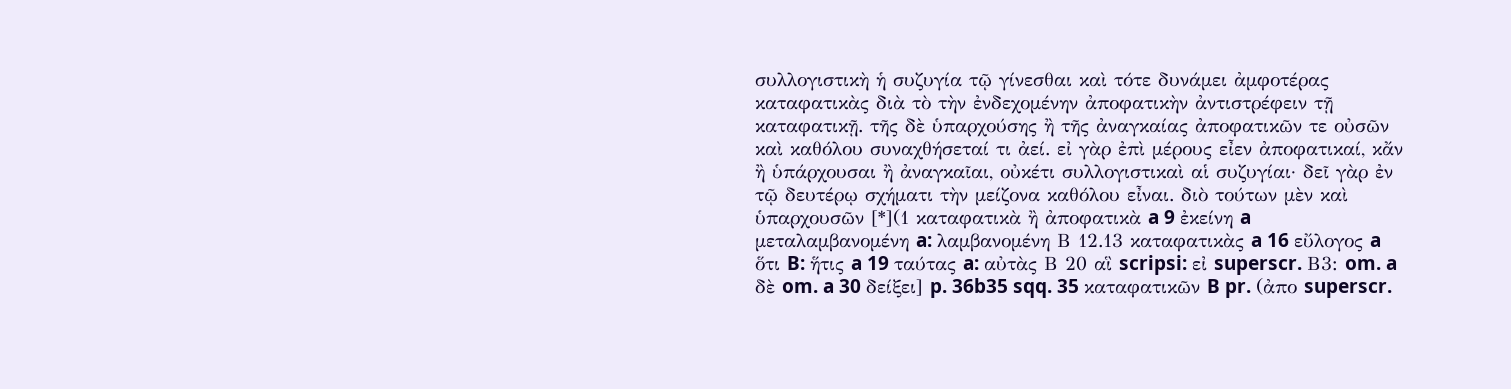συλλογιστικὴ ἡ συζυγία τῷ γίνεσθαι καὶ τότε δυνάμει ἀμφοτέρας καταφατικὰς διὰ τὸ τὴν ἐνδεχομένην ἀποφατικὴν ἀντιστρέφειν τῇ καταφατικῇ. τῆς δὲ ὑπαρχούσης ἢ τῆς ἀναγκαίας ἀποφατικῶν τε οὐσῶν καὶ καθόλου συναχθήσεταί τι ἀεί. εἰ γὰρ ἐπὶ μέρους εἶεν ἀποφατικαί, κἄν ἢ ὑπάρχουσαι ἢ ἀναγκαῖαι, οὐκέτι συλλογιστικαὶ αἱ συζυγίαι· δεῖ γὰρ ἐν τῷ δευτέρῳ σχήματι τὴν μείζονα καθόλου εἶναι. διὸ τούτων μὲν καὶ ὑπαρχουσῶν [*](1 καταφατικὰ ἢ ἀποφατικὰ a 9 ἐκείνη a μεταλαμβανομένη a: λαμβανομένη Β 12.13 καταφατικὰς a 16 εὔλογος a ὅτι B: ἥτις a 19 ταύτας a: αὐτὰς Β 20 αἳ scripsi: εἰ superscr. Β3: om. a δὲ om. a 30 δείξει] p. 36b35 sqq. 35 καταφατικῶν B pr. (ἀπο superscr.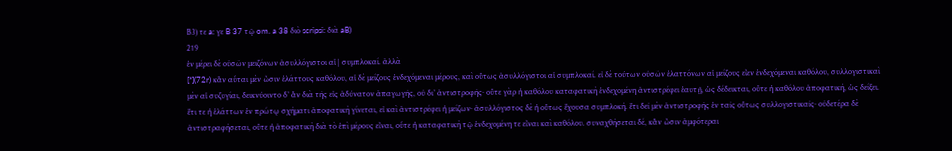Β3) τε a: γε B 37 τῷ om. a 38 διὸ scripsi: διὰ aB)
219
ἐν μέρει δὲ οὐσῶν μειζόνων ἀσυλλόγιστοι αἱ | συμπλοκαί. ἀλλὰ
[*](72r) κἂν αὗται μὲν ὦσιν ἐλάττους καθόλου, αἱ δὲ μείζους ἐνδεχόμεναι μέρους, καὶ οὕτως ἀσυλλόγιστοι αἱ συμπλοκαί. εἰ δὲ τούτων οὐσῶν ἐλαττόνων αἱ μείζους εἶεν ἐνδεχόμεναι καθόλου, συλλογιστικαὶ μὲν αἱ συζυγίαι, δεικνύοιντο δ’ ἄν διὰ τῆς εἰς ἀδύνατον ἀπαγωγῆς, οὐ δι’ ἀντιστροφῆς· οὔτε γὰρ ἡ καθόλου καταφατικὴ ἐνδεχομένη ἀντιστρέφει ἑαυτῇ, ὡς δέδεικται, οὔτε ἡ καθόλου ἀποφατική, ὡς δείξει. ἔτι τε ἡ ἐλάττων ἐν πρώτῳ σχήματι ἀποφατικὴ γίνεται, εἰ καὶ ἀντιστρέφει ἡ μείζων· ἀσυλλόγιστος δὲ ἡ οὕτως ἔχουσα συμπλοκή. ἔτι δεῖ μὲν ἀντιστροφῆς ἐν ταῖς οὕτως συλλογιστικαῖς· οὐδετέρα δὲ ἀντιστραφήσεται, οὔτε ἡ ἀποφατικὴ διὰ τὸ ἐπὶ μέρους εἶναι, οὗτε ἡ καταφατικὴ τῷ ἐνδεχομένη τε εἶναι καὶ καθόλου. συναχθήσεται δέ, κἄν ὦσιν ἀμφότεραι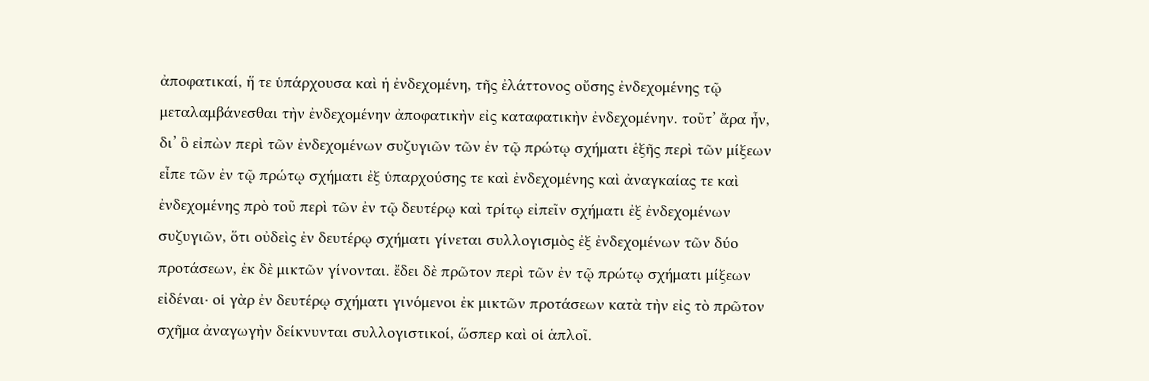ἀποφατικαί, ἥ τε ὑπάρχουσα καὶ ἡ ἐνδεχομένη, τῆς ἐλάττονος οὔσης ἐνδεχομένης τῷ μεταλαμβάνεσθαι τὴν ἐνδεχομένην ἀποφατικὴν εἰς καταφατικὴν ἐνδεχομένην. τοῦτ’ ἄρα ἦν, δι’ ὃ εἰπὼν περὶ τῶν ἐνδεχομένων συζυγιῶν τῶν ἐν τῷ πρώτῳ σχήματι ἑξῆς περὶ τῶν μίξεων εἶπε τῶν ἐν τῷ πρώτῳ σχήματι ἐξ ὑπαρχούσης τε καὶ ἐνδεχομένης καὶ ἀναγκαίας τε καὶ ἐνδεχομένης πρὸ τοῦ περὶ τῶν ἐν τῷ δευτέρῳ καὶ τρίτῳ εἰπεῖν σχήματι ἐξ ἐνδεχομένων συζυγιῶν, ὅτι οὐδεὶς ἐν δευτέρῳ σχήματι γίνεται συλλογισμὸς ἐξ ἐνδεχομένων τῶν δύο προτάσεων, ἐκ δὲ μικτῶν γίνονται. ἔδει δὲ πρῶτον περὶ τῶν ἐν τῷ πρώτῳ σχήματι μίξεων εἰδέναι· οἱ γὰρ ἐν δευτέρῳ σχήματι γινόμενοι ἐκ μικτῶν προτάσεων κατὰ τὴν εἰς τὸ πρῶτον σχῆμα ἀναγωγὴν δείκνυνται συλλογιστικοί, ὥσπερ καὶ οἱ ἁπλοῖ.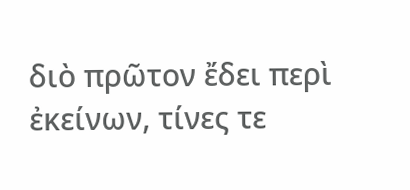διὸ πρῶτον ἔδει περὶ ἐκείνων, τίνες τε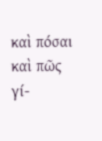καὶ πόσαι καὶ πῶς γί-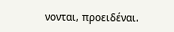νονται, προειδέναι.